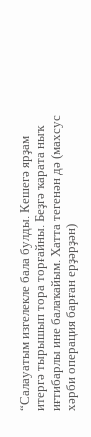“Салауатым изгелекле бала булды. Кешегә ярҙам итергә тырышып тора торғайны. Беҙгә ҡарата ныҡ иғтибарлы ине балаҡайым. Хатта тегенән дә (махсус хәрби операция барған ерҙәрҙән)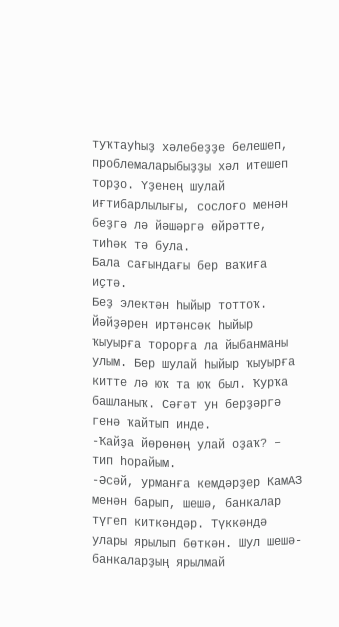туҡтауһыҙ хәлебеҙҙе белешеп, проблемаларыбыҙҙы хәл итешеп торҙо. Үҙенең шулай иғтибарлылығы, сослоғо менән беҙгә лә йәшәргә өйрәтте, тиһәк тә була.
Бала сағындағы бер ваҡиға иҫтә.
Беҙ электән һыйыр тоттоҡ. Йәйҙәрен иртәнсәк һыйыр ҡыуырға торорға ла йыбанманы улым. Бер шулай һыйыр ҡыуырға китте лә юҡ та юҡ был. Ҡурҡа башланыҡ. Сәғәт ун берҙәргә генә ҡайтып инде.
-Ҡайҙа йөрөнөң улай оҙаҡ? – тип һорайым.
-Әсәй, урманға кемдәрҙер КамАЗ менән барып, шешә, банкалар түгеп киткәндәр. Түккәндә улары ярылып бөткән. Шул шешә-банкаларҙың ярылмай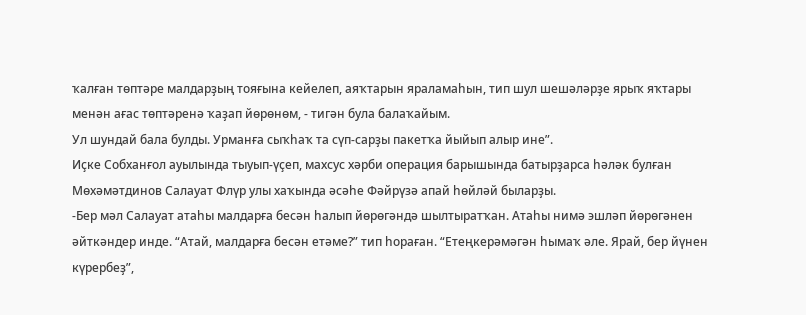ҡалған төптәре малдарҙың тояғына кейелеп, аяҡтарын яраламаһын, тип шул шешәләрҙе ярыҡ яҡтары менән ағас төптәренә ҡаҙап йөрөнөм, - тигән була балаҡайым.
Ул шундай бала булды. Урманға сыҡһаҡ та сүп-сарҙы пакетҡа йыйып алыр ине”.
Иҫке Собханғол ауылында тыуып-үҫеп, махсус хәрби операция барышында батырҙарса һәләк булған Мөхәмәтдинов Салауат Флүр улы хаҡында әсәһе Фәйрүзә апай һөйләй быларҙы.
-Бер мәл Салауат атаһы малдарға бесән һалып йөрөгәндә шылтыратҡан. Атаһы нимә эшләп йөрөгәнен әйткәндер инде. “Атай, малдарға бесән етәме?” тип һораған. “Етеңкерәмәгән һымаҡ әле. Ярай, бер йүнен күрербеҙ”,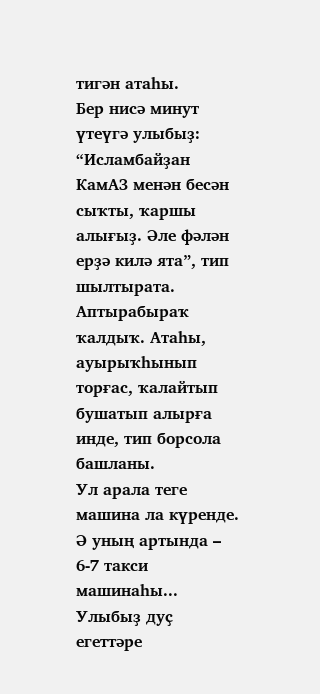тигән атаһы.
Бер нисә минут үтеүгә улыбыҙ: “Исламбайҙан КамАЗ менән бесән сыҡты, ҡаршы алығыҙ. Әле фәлән ерҙә килә ята”, тип шылтырата. Аптырабыраҡ ҡалдыҡ. Атаһы, ауырыҡһынып торғас, ҡалайтып бушатып алырға инде, тип борсола башланы.
Ул арала теге машина ла күренде. Ә уның артында – 6-7 такси машинаһы... Улыбыҙ дуҫ егеттәре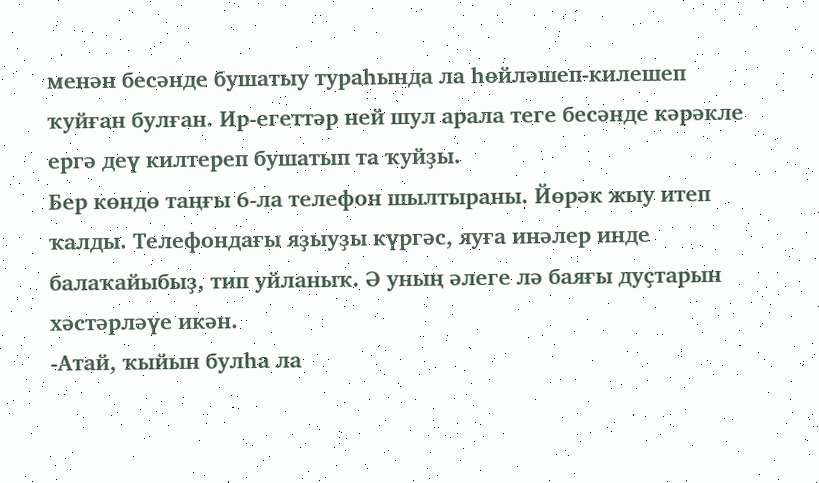менән бесәнде бушатыу тураһында ла һөйләшеп-килешеп ҡуйған булған. Ир-егеттәр ней шул арала теге бесәнде кәрәкле ергә деү килтереп бушатып та ҡуйҙы.
Бер көндө таңғы 6-ла телефон шылтыраны. Йөрәк жыу итеп ҡалды. Телефондағы яҙыуҙы күргәс, яуға инәлер инде балаҡайыбыҙ, тип уйланыҡ. Ә уның әлеге лә баяғы дуҫтарын хәстәрләүе икән.
-Атай, ҡыйын булһа ла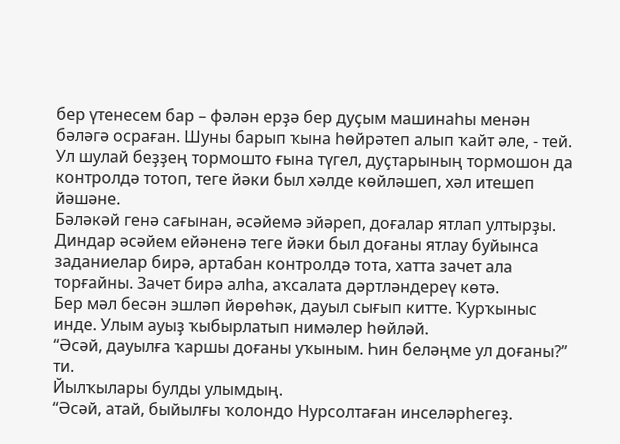бер үтенесем бар – фәлән ерҙә бер дуҫым машинаһы менән бәләгә осраған. Шуны барып ҡына һөйрәтеп алып ҡайт әле, - тей.
Ул шулай беҙҙең тормошто ғына түгел, дуҫтарының тормошон да контролдә тотоп, теге йәки был хәлде көйләшеп, хәл итешеп йәшәне.
Бәләкәй генә сағынан, әсәйемә эйәреп, доғалар ятлап ултырҙы. Диндар әсәйем ейәненә теге йәки был доғаны ятлау буйынса заданиелар бирә, артабан контролдә тота, хатта зачет ала торғайны. Зачет бирә алһа, аҡсалата дәртләндереү көтә.
Бер мәл бесән эшләп йөрөһәк, дауыл сығып китте. Ҡурҡыныс инде. Улым ауыҙ ҡыбырлатып нимәлер һөйләй.
“Әсәй, дауылға ҡаршы доғаны уҡыным. Һин беләңме ул доғаны?” ти.
Йылҡылары булды улымдың.
“Әсәй, атай, быйылғы ҡолондо Нурсолтаған инселәрһегеҙ.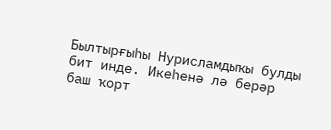Былтырғыһы Нурисламдыҡы булды бит инде. Икеһенә лә берәр баш ҡорт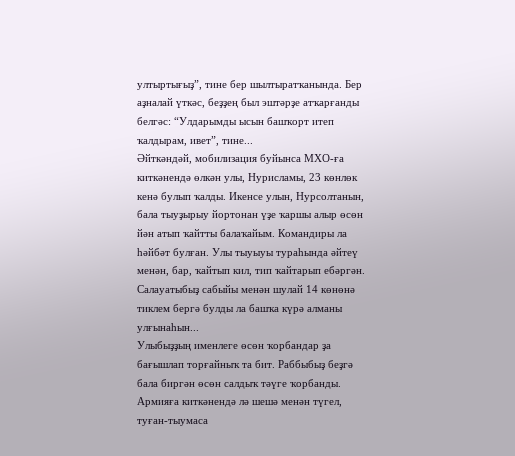ултыртығыҙ”, тине бер шылтыратҡанында. Бер аҙналай үткәс, беҙҙең был эштәрҙе атҡарғанды белгәс: “Улдарымды ысын башҡорт итеп ҡалдырам, ивет”, тине...
Әйткәндәй, мобилизация буйынса МХО-ға киткәнендә өлкән улы, Нурисламы, 23 көнлөк кенә булып ҡалды. Икенсе улын, Нурсолтанын, бала тыуҙырыу йортонан үҙе ҡаршы алыр өсөн йән атып ҡайтты балаҡайым. Командиры ла һәйбәт булған. Улы тыуыуы тураһында әйтеү менән, бар, ҡайтып кил, тип ҡайтарып ебәргән. Салауатыбыҙ сабыйы менән шулай 14 көнөнә тиклем бергә булды ла башҡа күрә алманы улғынаһын...
Улыбыҙҙың именлеге өсөн ҡорбандар ҙа бағышлап торғайныҡ та бит. Раббыбыҙ беҙгә бала биргән өсөн салдыҡ тәүге ҡорбанды. Армияға киткәнендә лә шешә менән түгел, туған-тыумаса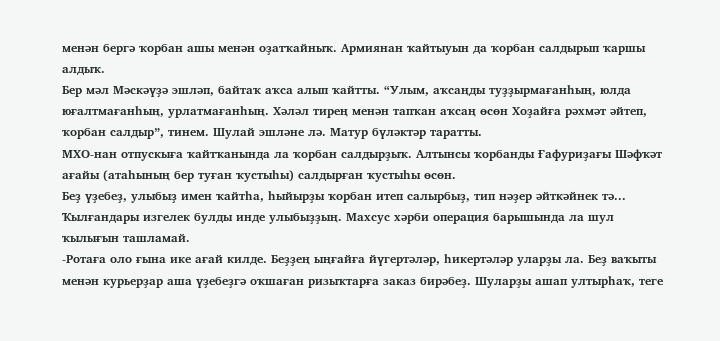менән бергә ҡорбан ашы менән оҙатҡайныҡ. Армиянан ҡайтыуын да ҡорбан салдырып ҡаршы алдыҡ.
Бер мәл Мәскәүҙә эшләп, байтаҡ аҡса алып ҡайтты. “Улым, аҡсаңды туҙҙырмағанһың, юлда юғалтмағанһың, урлатмағанһың. Хәләл тирең менән тапҡан аҡсаң өсөн Хоҙайға рәхмәт әйтеп, ҡорбан салдыр”, тинем. Шулай эшләне лә. Матур бүләктәр таратты.
МХО-нан отпускыға ҡайтҡанында ла ҡорбан салдырҙыҡ. Алтынсы ҡорбанды Ғафуриҙағы Шәфҡәт ағайы (атаһының бер туған ҡустыһы) салдырған ҡустыһы өсөн.
Беҙ үҙебеҙ, улыбыҙ имен ҡайтһа, һыйырҙы ҡорбан итеп салырбыҙ, тип нәҙер әйткәйнек тә...
Ҡылғандары изгелек булды инде улыбыҙҙың. Махсус хәрби операция барышында ла шул ҡылығын ташламай.
-Ротаға оло ғына ике ағай килде. Беҙҙең ыңғайға йүгертәләр, һикертәләр уларҙы ла. Беҙ ваҡыты менән курьерҙар аша үҙебеҙгә оҡшаған ризыҡтарға заказ бирәбеҙ. Шуларҙы ашап ултырһаҡ, теге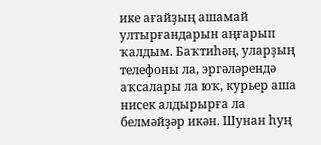ике ағайҙың ашамай ултырғандарын аңғарып ҡалдым. Баҡтиһәң, уларҙың телефоны ла, эргәләрендә аҡсалары ла юҡ, курьер аша нисек алдырырға ла белмәйҙәр икән. Шунан һуң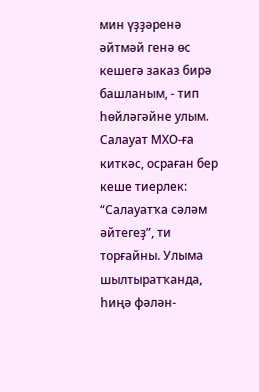мин үҙҙәренә әйтмәй генә өс кешегә заказ бирә башланым, - тип һөйләгәйне улым.
Салауат МХО-ға киткәс, осраған бер кеше тиерлек: “Салауатҡа сәләм әйтегеҙ”, ти торғайны. Улыма шылтыратҡанда, һиңә фәлән-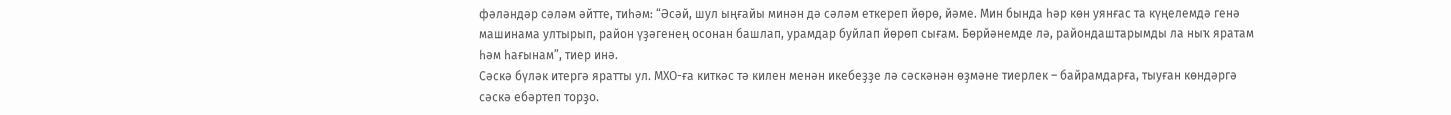фәләндәр сәләм әйтте, тиһәм: “Әсәй, шул ыңғайы минән дә сәләм еткереп йөрө, йәме. Мин бында һәр көн уянғас та күңелемдә генә машинама ултырып, район үҙәгенең осонан башлап, урамдар буйлап йөрөп сығам. Бөрйәнемде лә, райондаштарымды ла ныҡ яратам һәм һағынам”, тиер инә.
Сәскә бүләк итергә яратты ул. МХО-ға киткәс тә килен менән икебеҙҙе лә сәскәнән өҙмәне тиерлек – байрамдарға, тыуған көндәргә сәскә ебәртеп торҙо.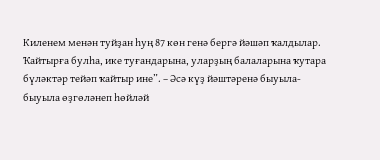Киленем менән туйҙан һуң 87 көн генә бергә йәшәп ҡалдылар.
Ҡайтырға булһа, ике туғандарына, уларҙың балаларына ҡутара бүләктәр тейәп ҡайтыр ине”. – Әсә күҙ йәштәренә быуыла-быуыла өҙгөләнеп һөйләй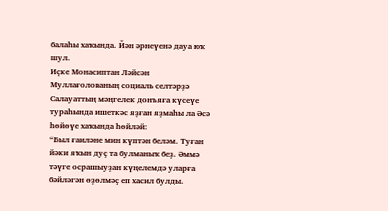балаһы хаҡында. Йән әрнеүенә дауа юҡ шул.
Иҫке Монасиптан Ләйсән Муллағолованың социаль селтәрҙә Салауаттың мәңгелек донъяға күсеүе тураһында ишеткәс яҙған яҙмаһы ла Әсә һөйөүе хаҡында һөйләй:
“Был ғаиләне мин күптән беләм. Туған йәки яҡын дуҫ та булманыҡ беҙ. Әммә тәүге осрашыуҙан күңелемдә уларға бәйләгән өҙөлмәҫ еп хасил булды.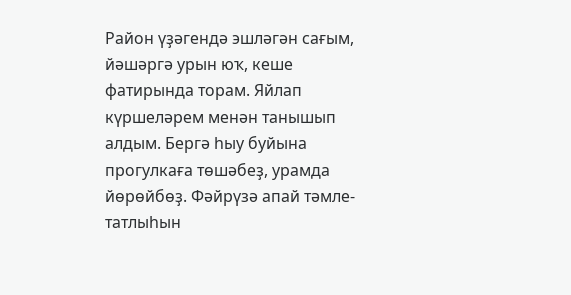Район үҙәгендә эшләгән сағым, йәшәргә урын юҡ, кеше фатирында торам. Яйлап күршеләрем менән танышып алдым. Бергә һыу буйына прогулкаға төшәбеҙ, урамда йөрөйбөҙ. Фәйрүзә апай тәмле-татлыһын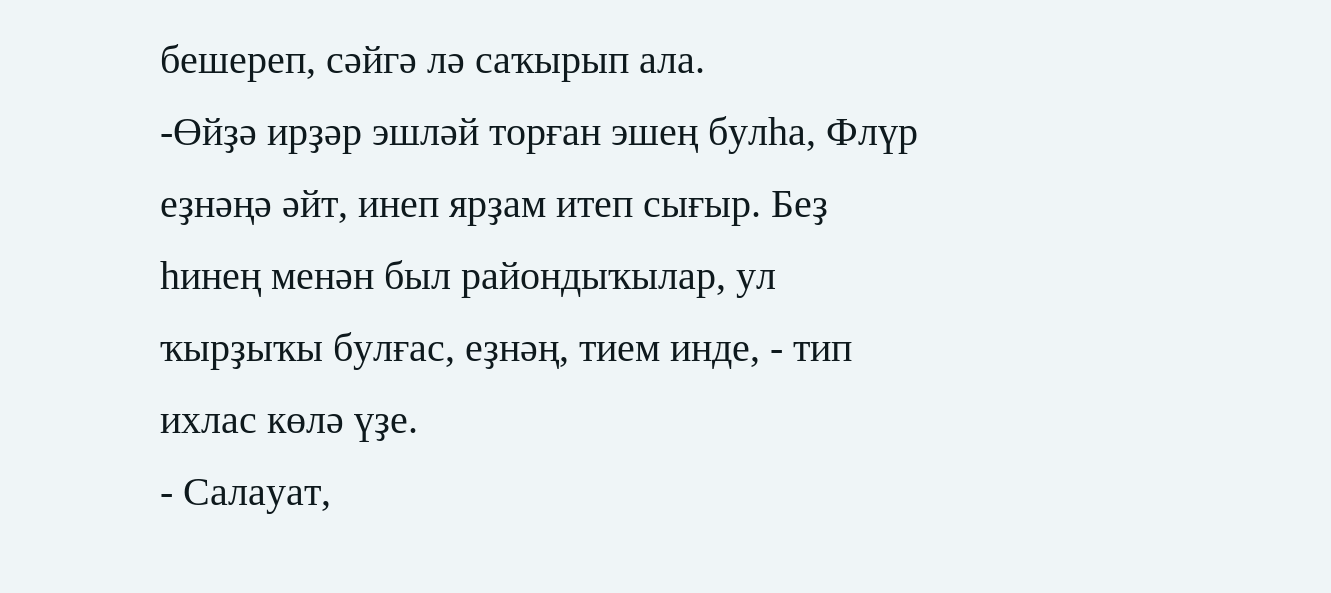бешереп, сәйгә лә саҡырып ала.
-Өйҙә ирҙәр эшләй торған эшең булһа, Флүр еҙнәңә әйт, инеп ярҙам итеп сығыр. Беҙ һинең менән был райондыҡылар, ул ҡырҙыҡы булғас, еҙнәң, тием инде, - тип ихлас көлә үҙе.
- Салауат,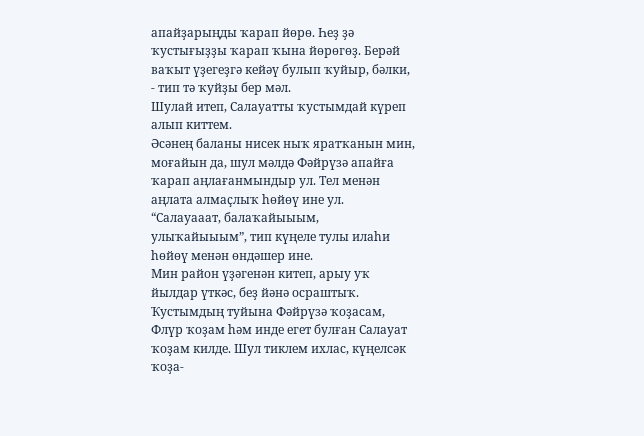апайҙарыңды ҡарап йөрө. Һеҙ ҙә ҡустығыҙҙы ҡарап ҡына йөрөгөҙ. Берәй ваҡыт үҙегеҙгә кейәү булып ҡуйыр, бәлки, - тип тә ҡуйҙы бер мәл.
Шулай итеп, Салауатты ҡустымдай күреп алып киттем.
Әсәнең баланы нисек ныҡ яратҡанын мин, моғайын да, шул мәлдә Фәйрүзә апайға ҡарап аңлағанмындыр ул. Тел менән аңлата алмаҫлыҡ һөйөү ине ул. “Салауааат, балаҡайыыым, улыҡайыыым”, тип күңеле тулы илаһи һөйөү менән өндәшер ине.
Мин район үҙәгенән китеп, арыу уҡ йылдар үткәс, беҙ йәнә осраштыҡ. Ҡустымдың туйына Фәйрүзә ҡоҙасам, Флүр ҡоҙам һәм инде егет булған Салауат ҡоҙам килде. Шул тиклем ихлас, күңелсәк ҡоҙа-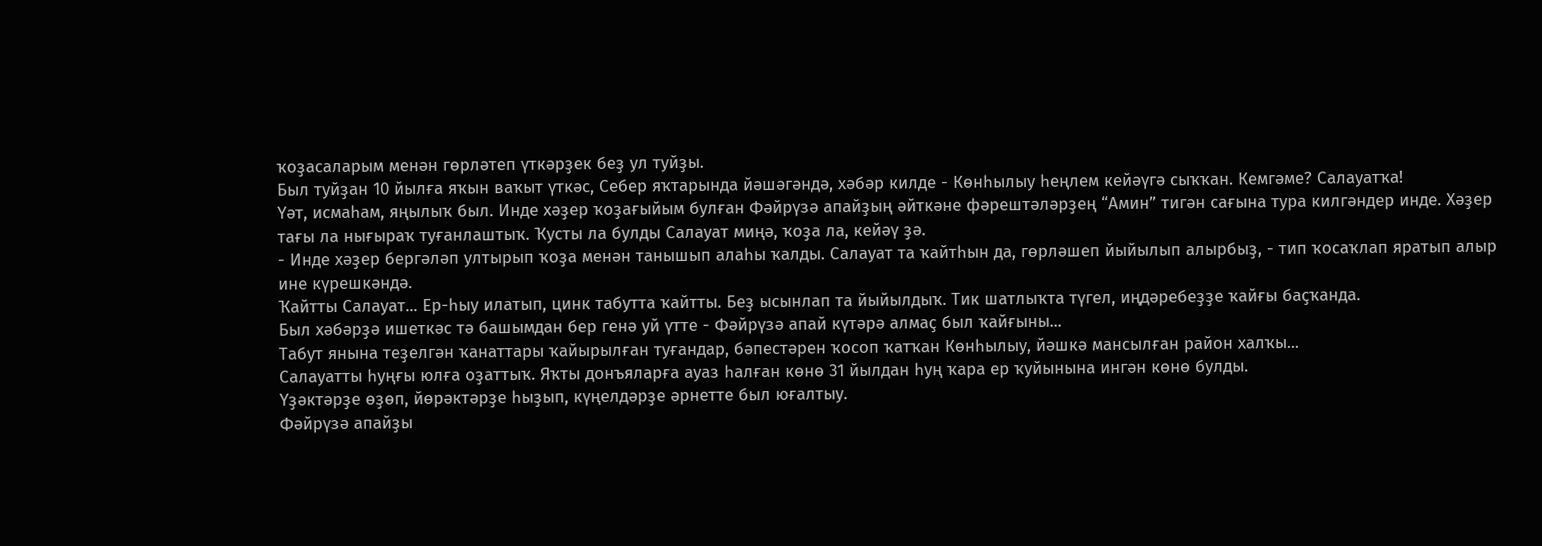ҡоҙасаларым менән гөрләтеп үткәрҙек беҙ ул туйҙы.
Был туйҙан 10 йылға яҡын ваҡыт үткәс, Себер яҡтарында йәшәгәндә, хәбәр килде - Көнһылыу һеңлем кейәүгә сыҡҡан. Кемгәме? Салауатҡа!
Үәт, исмаһам, яңылыҡ был. Инде хәҙер ҡоҙағыйым булған Фәйрүзә апайҙың әйткәне фәрештәләрҙең “Амин” тигән сағына тура килгәндер инде. Хәҙер тағы ла нығыраҡ туғанлаштыҡ. Ҡусты ла булды Салауат миңә, ҡоҙа ла, кейәү ҙә.
- Инде хәҙер бергәләп ултырып ҡоҙа менән танышып алаһы ҡалды. Салауат та ҡайтһын да, гөрләшеп йыйылып алырбыҙ, - тип ҡосаҡлап яратып алыр ине күрешкәндә.
Ҡайтты Салауат... Ер-һыу илатып, цинк табутта ҡайтты. Беҙ ысынлап та йыйылдыҡ. Тик шатлыҡта түгел, иңдәребеҙҙе ҡайғы баҫҡанда.
Был хәбәрҙә ишеткәс тә башымдан бер генә уй үтте - Фәйрүзә апай күтәрә алмаҫ был ҡайғыны...
Табут янына теҙелгән ҡанаттары ҡайырылған туғандар, бәпестәрен ҡосоп ҡатҡан Көнһылыу, йәшкә мансылған район халҡы...
Салауатты һуңғы юлға оҙаттыҡ. Яҡты донъяларға ауаз һалған көнө 31 йылдан һуң ҡара ер ҡуйынына ингән көнө булды.
Үҙәктәрҙе өҙөп, йөрәктәрҙе һыҙып, күңелдәрҙе әрнетте был юғалтыу.
Фәйрүзә апайҙы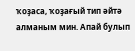ҡоҙаса, ҡоҙағый тип әйтә алманым мин. Апай булып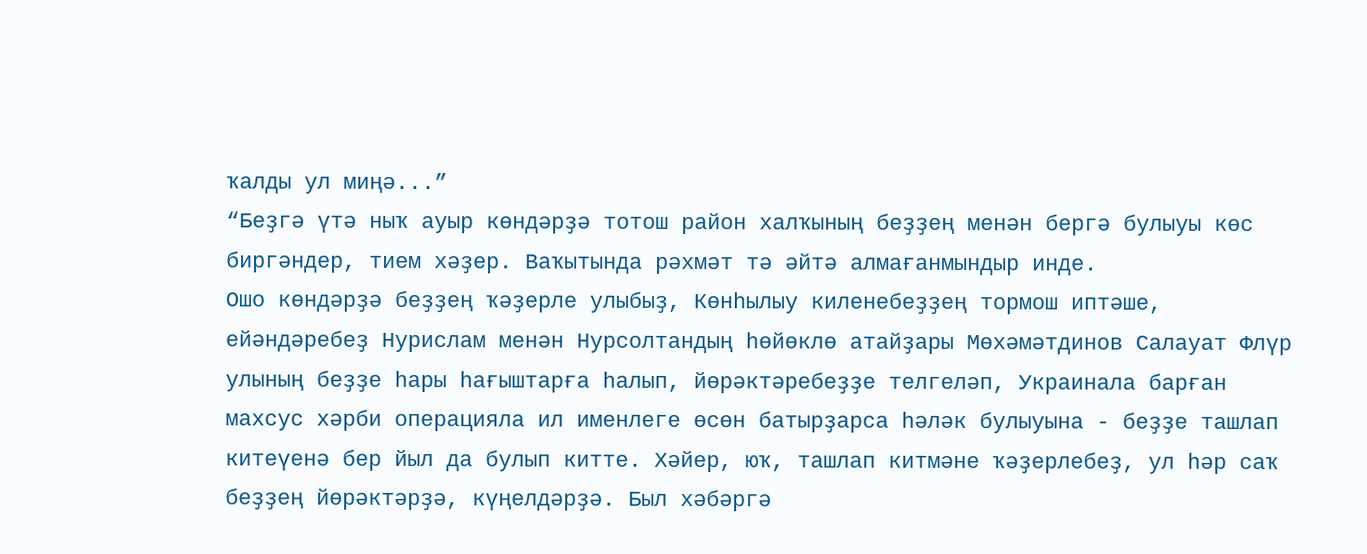ҡалды ул миңә...”
“Беҙгә үтә ныҡ ауыр көндәрҙә тотош район халҡының беҙҙең менән бергә булыуы көс биргәндер, тием хәҙер. Ваҡытында рәхмәт тә әйтә алмағанмындыр инде.
Ошо көндәрҙә беҙҙең ҡәҙерле улыбыҙ, Көнһылыу киленебеҙҙең тормош иптәше, ейәндәребеҙ Нурислам менән Нурсолтандың һөйөклө атайҙары Мөхәмәтдинов Салауат Флүр улының беҙҙе һары һағыштарға һалып, йөрәктәребеҙҙе телгеләп, Украинала барған махсус хәрби операцияла ил именлеге өсөн батырҙарса һәләк булыуына - беҙҙе ташлап китеүенә бер йыл да булып китте. Хәйер, юҡ, ташлап китмәне ҡәҙерлебеҙ, ул һәр саҡ беҙҙең йөрәктәрҙә, күңелдәрҙә. Был хәбәргә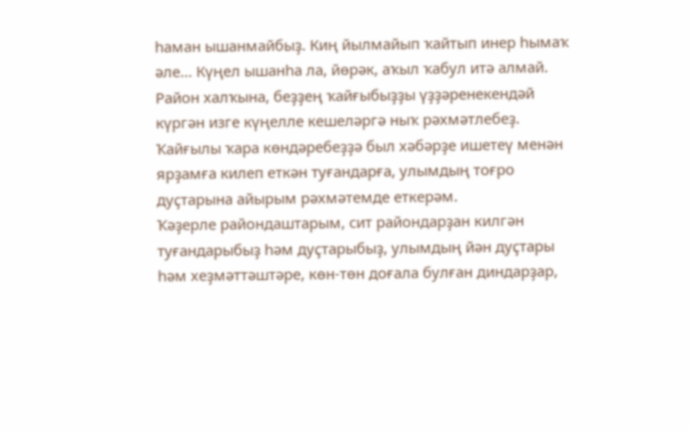һаман ышанмайбыҙ. Киң йылмайып ҡайтып инер һымаҡ әле... Күңел ышанһа ла, йөрәк, аҡыл ҡабул итә алмай.
Район халҡына, беҙҙең ҡайғыбыҙҙы үҙҙәренекендәй күргән изге күңелле кешеләргә ныҡ рәхмәтлебеҙ. Ҡайғылы ҡара көндәребеҙҙә был хәбәрҙе ишетеү менән ярҙамға килеп еткән туғандарға, улымдың тоғро дуҫтарына айырым рәхмәтемде еткерәм.
Ҡәҙерле райондаштарым, сит райондарҙан килгән туғандарыбыҙ һәм дуҫтарыбыҙ, улымдың йән дуҫтары һәм хеҙмәттәштәре, көн-төн доғала булған диндарҙар,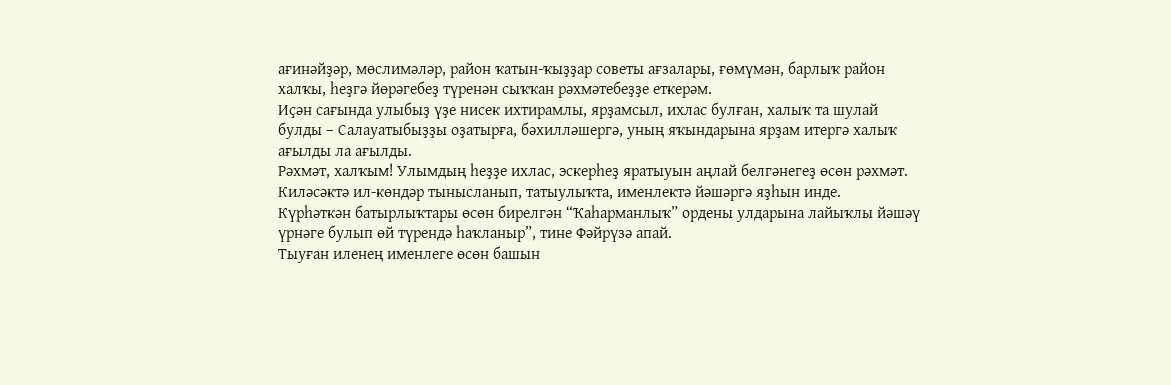ағинәйҙәр, мөслимәләр, район ҡатын-ҡыҙҙар советы ағзалары, ғөмүмән, барлыҡ район халҡы, һеҙгә йөрәгебеҙ түренән сыҡҡан рәхмәтебеҙҙе еткерәм.
Иҫән сағында улыбыҙ үҙе нисек ихтирамлы, ярҙамсыл, ихлас булған, халыҡ та шулай булды – Салауатыбыҙҙы оҙатырға, бәхилләшергә, уның яҡындарына ярҙам итергә халыҡ ағылды ла ағылды.
Рәхмәт, халҡым! Улымдың һеҙҙе ихлас, эскерһеҙ яратыуын аңлай белгәнегеҙ өсөн рәхмәт. Киләсәктә ил-көндәр тынысланып, татыулыҡта, именлектә йәшәргә яҙһын инде.
Күрһәткән батырлыҡтары өсөн бирелгән “Ҡаһарманлыҡ” ордены улдарына лайыҡлы йәшәү үрнәге булып өй түрендә һаҡланыр”, тине Фәйрүзә апай.
Тыуған иленең именлеге өсөн башын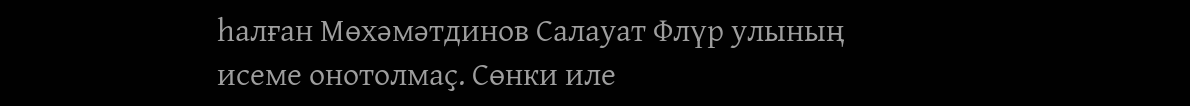һалған Мөхәмәтдинов Салауат Флүр улының исеме онотолмаҫ. Сөнки иле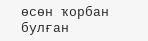өсөн ҡорбан булған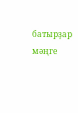батырҙар мәңге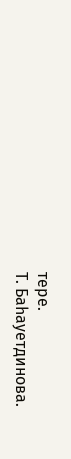тере.
Т. Баһауетдинова.